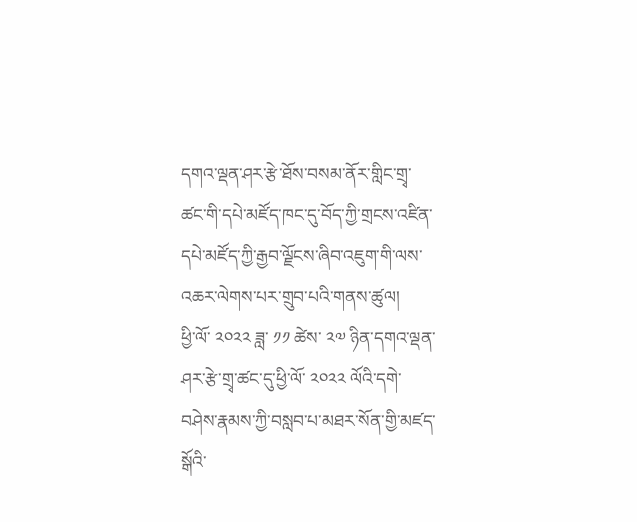དགའ་ལྡན་ཤར་རྩེ་ཐོས་བསམ་ནོར་གླིང་གྲྭ་ཚང་གི་དཔེ་མཛོད་ཁང་དུ་བོད་ཀྱི་གྲངས་འཛིན་དཔེ་མཛོད་ཀྱི་རྒྱབ་ལྗོངས་ཞིབ་འཇུག་གི་ལས་འཆར་ལེགས་པར་གྲུབ་པའི་གནས་ཚུལ།
ཕྱི་ལོ་ ༢༠༢༢ ཟླ་ ༡༡ ཚེས་ ༢༧ ཉིན་དགའ་ལྡན་ཤར་རྩེ་གྲྭ་ཚང་དུ་ཕྱི་ལོ་ ༢༠༢༢ ལོའི་དགེ་བཤེས་རྣམས་ཀྱི་བསླབ་པ་མཐར་སོན་གྱི་མཛད་སྒོའི་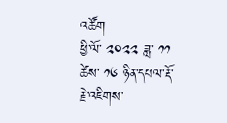འཚོག
ཕྱི་ལོ་ ༢༠༢༢ ཟླ་ ༡༡ ཚེས་ ༡༦ ཉིན་དཔལ་རྡོ་རྗེ་འཇིགས་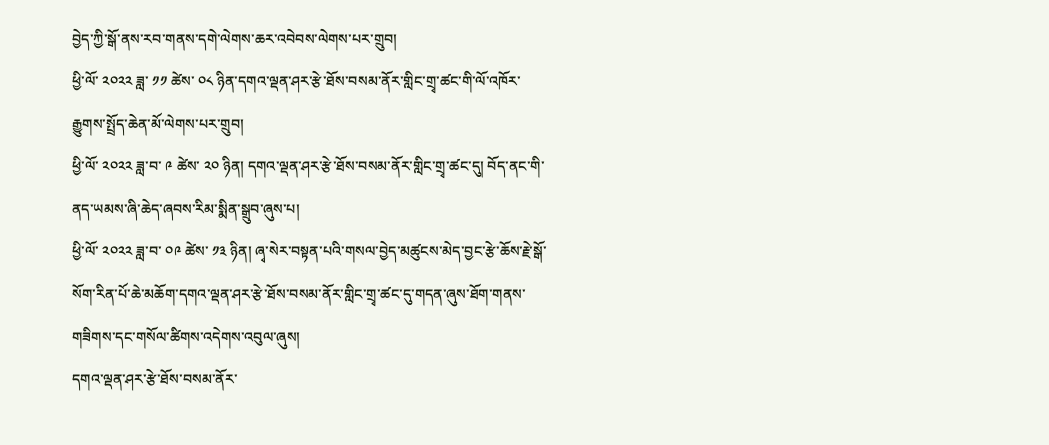བྱེད་ཀྱི་སྒོ་ནས་རབ་གནས་དགེ་ལེགས་ཆར་འབེབས་ལེགས་པར་གྲུབ།
ཕྱི་ལོ་ ༢༠༢༢ ཟླ་ ༡༡ ཚེས་ ༠༨ ཉིན་དགའ་ལྡན་ཤར་རྩེ་ཐོས་བསམ་ནོར་གླིང་གྲྭ་ཚང་གི་ལོ་འཁོར་རྒྱུགས་སྤྲོད་ཆེན་མོ་ལེགས་པར་གྲུབ།
ཕྱི་ལོ་ ༢༠༢༢ ཟླ་བ་ ༩ ཚེས་ ༢༠ ཉིན། དགའ་ལྡན་ཤར་རྩེ་ཐོས་བསམ་ནོར་གླིང་གྲྭ་ཚང་དུ། བོད་ནང་གི་ནད་ཡམས་ཞི་ཆེད་ཞབས་རིམ་སྨིན་སྒྲུབ་ཞུས་པ།
ཕྱི་ལོ་ ༢༠༢༢ ཟླ་བ་ ༠༩ ཚེས་ ༡༣ ཉིན། ཞྭ་སེར་བསྟན་པའི་གསལ་བྱེད་མཚུངས་མེད་བྱང་རྩེ་ཆོས་རྗེ་སྒོ་སོག་རིན་པོ་ཆེ་མཆོག་དགའ་ལྡན་ཤར་རྩེ་ཐོས་བསམ་ནོར་གླིང་གྲྭ་ཚང་དུ་གདན་ཞུས་ཐོག་གནས་གཟིགས་དང་གསོལ་ཚིགས་འདེགས་འབུལ་ཞུས།
དགའ་ལྡན་ཤར་རྩེ་ཐོས་བསམ་ནོར་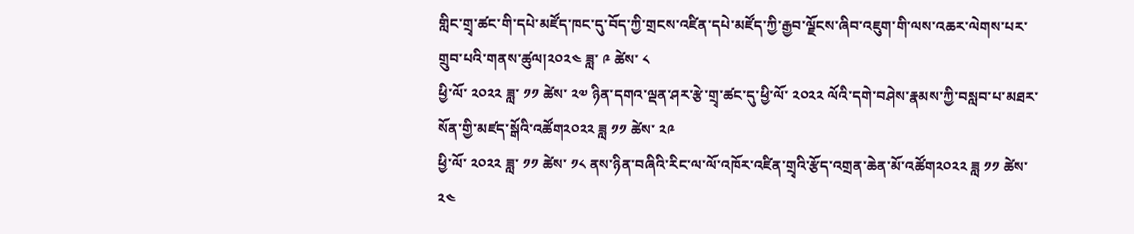གླིང་གྲྭ་ཚང་གི་དཔེ་མཛོད་ཁང་དུ་བོད་ཀྱི་གྲངས་འཛིན་དཔེ་མཛོད་ཀྱི་རྒྱབ་ལྗོངས་ཞིབ་འཇུག་གི་ལས་འཆར་ལེགས་པར་གྲུབ་པའི་གནས་ཚུལ།༢༠༢༤ ཟླ་ ༩ ཚེས་ ༨
ཕྱི་ལོ་ ༢༠༢༢ ཟླ་ ༡༡ ཚེས་ ༢༧ ཉིན་དགའ་ལྡན་ཤར་རྩེ་གྲྭ་ཚང་དུ་ཕྱི་ལོ་ ༢༠༢༢ ལོའི་དགེ་བཤེས་རྣམས་ཀྱི་བསླབ་པ་མཐར་སོན་གྱི་མཛད་སྒོའི་འཚོག༢༠༢༢ ཟླ ༡༡ ཚེས་ ༢༩
ཕྱི་ལོ་ ༢༠༢༢ ཟླ་ ༡༡ ཚེས་ ༡༨ ནས་ཉིན་བཞིའི་རིང་ལ་ལོ་འཁོར་འཛིན་གྲྭའི་རྩོད་འགྲན་ཆེན་མོ་འཚོག༢༠༢༢ ཟླ ༡༡ ཚེས་ ༢༤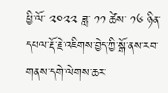ཕྱི་ལོ་ ༢༠༢༢ ཟླ་ ༡༡ ཚེས་ ༡༦ ཉིན་དཔལ་རྡོ་རྗེ་འཇིགས་བྱེད་ཀྱི་སྒོ་ནས་རབ་གནས་དགེ་ལེགས་ཆར་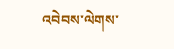འབེབས་ལེགས་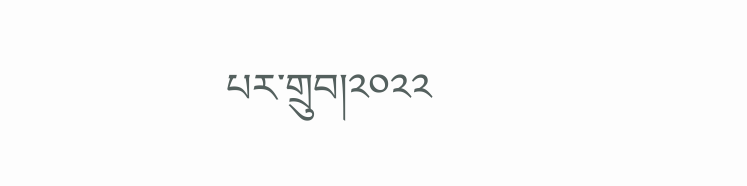པར་གྲུབ།༢༠༢༢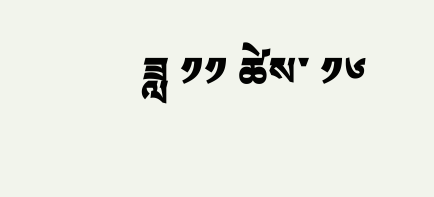ཟླ ༡༡ ཚེས་ ༡༦